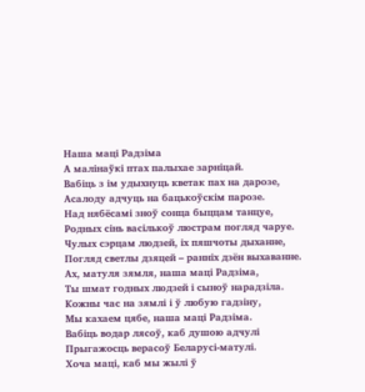Наша мацi Радзiма
А малінаўкі птах палыхае зарніцай.
Вабіць з ім удыхнуць кветак пах на дарозе,
Асалоду адчуць на бацькоўскім парозе.
Над нябёсамі зноў сонца быццам танцуе,
Родных сінь васількоў люстрам погляд чаруе.
Чулых сэрцам людзей, іх пяшчоты дыханне,
Погляд светлы дзяцей – ранніх дзён выхаванне.
Ах, матуля зямля, наша маці Радзіма,
Ты шмат годных людзей і сыноў нарадзіла.
Кожны час на зямлі і ў любую гадзіну,
Мы кахаем цябе, наша маці Радзіма.
Вабіць водар лясоў, каб душою адчулі
Прыгажосць верасоў Беларусі-матулі.
Хоча маці, каб мы жылі ў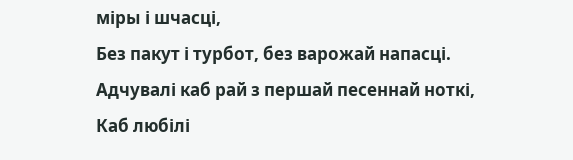міры і шчасці,
Без пакут і турбот, без варожай напасці.
Адчувалі каб рай з першай песеннай ноткі,
Каб любілі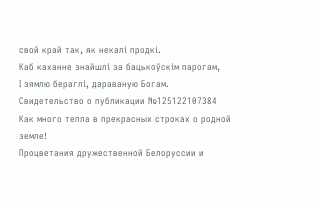свой край так, як некалі продкі.
Каб каханне знайшлі за бацькоўскім парогам,
І зямлю бераглі, дараваную Богам.
Свидетельство о публикации №125122107384
Как много тепла в прекрасных строках о родной земле!
Процветания дружественной Белоруссии и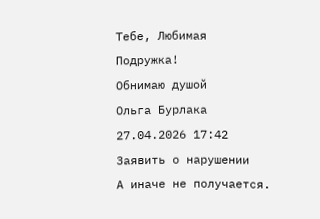Тебе, Любимая Подружка!
Обнимаю душой
Ольга Бурлака 27.04.2026 17:42 Заявить о нарушении
А иначе не получается.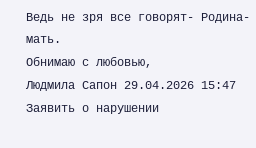Ведь не зря все говорят- Родина-мать.
Обнимаю с любовью,
Людмила Сапон 29.04.2026 15:47 Заявить о нарушении